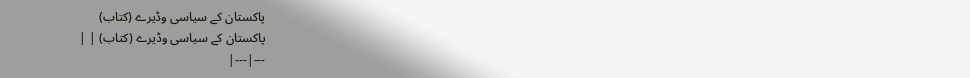پاکستان کے سیاسی وڈیرے (کتاب)
پاکستان کے سیاسی وڈیرے (کتاب) | |
---|---|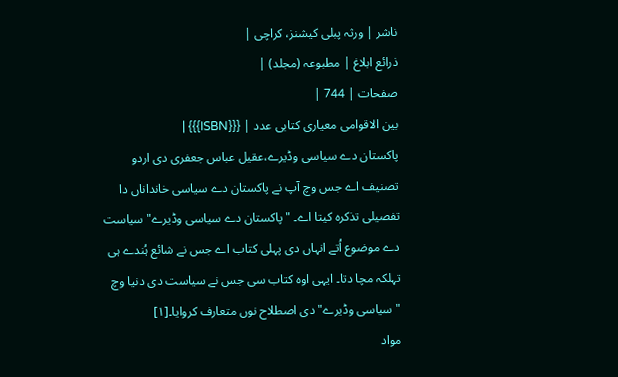ناشر | ورثہ پبلی کیشنز، کراچی |
ذرائع ابلاغ | مطبوعہ (مجلد) |
صفحات | 744 |
بین الاقوامی معیاری کتابی عدد | {{{ISBN}}} |
پاکستان دے سیاسی وڈیرے،عقیل عباس جعفری دی اردو تصنیف اے جس وچ آپ نے پاکستان دے سیاسی خانداناں دا تفصیلی تذکرہ کيتا اے۔ "پاکستان دے سیاسی وڈیرے" سیاست دے موضوع اُتے انہاں دی پہلی کتاب اے جس نے شائع ہُندے ہی تہلکہ مچا دتا۔ ایہی اوہ کتاب سی جس نے سیاست دی دنیا وچ "سیاسی وڈیرے" دی اصطلاح نوں متعارف کروایا۔[۱]
مواد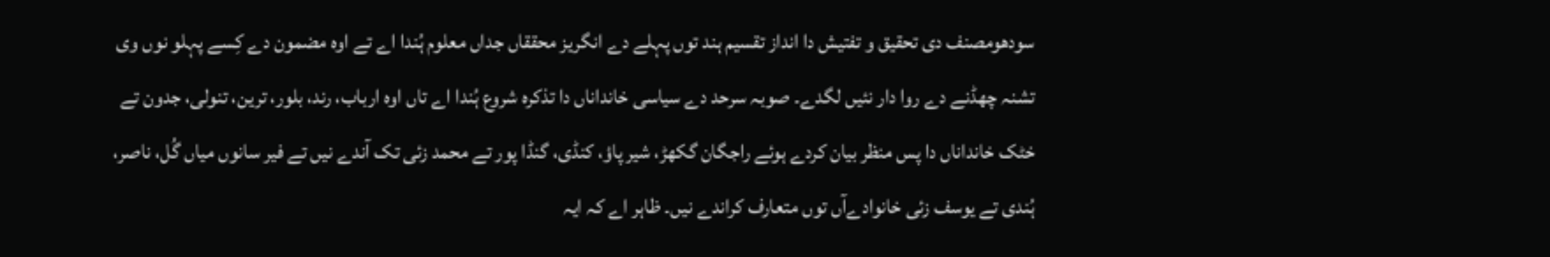سودھومصنف دی تحقیق و تفتیش دا انداز تقسیم ہند توں پہلے دے انگریز محققاں جداں معلوم ہُندا اے تے اوہ مضمون دے کِسے پہلو نوں وی تشنہ چھڈنے دے روا دار نئيں لگدے۔ صوبہ سرحد دے سیاسی خانداناں دا تذکرہ شروع ہُندا اے تاں اوہ ارباب، رند، بلور، ترین، تنولی، جدون تے خٹک خانداناں دا پس منظر بیان کردے ہوئے راجگان گکھڑ، شیر پاؤ، کنڈی، گنڈا پور تے محمد زئی تک آندے نيں تے فیر سانوں میاں گُل، ناصر، ہُندی تے یوسف زئی خانوادےآں توں متعارف کراندے نيں۔ ظاہر اے کہ ایہ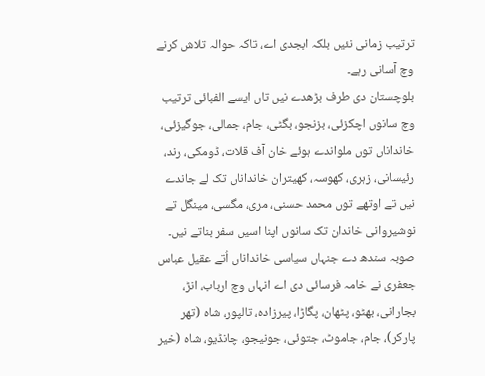ترتیب زمانی نئيں بلکہ ابجدی اے، تاکہ حوالہ تلاش کرنے وچ آسانی رہے۔
بلوچستان دی طرف بڑھدے نيں تاں ايسے الفبائی ترتیب وچ سانوں اچکزئی، بزنجو، بگٹی، جام، جمالی، جوگیزئی، خانداناں توں ملواندے ہوئے خان آف قلات، ڈومکی، رند، رئیسانی، زہری، کھوسہ، کھیتران خانداناں تک لے جاندے نيں تے اوتھے توں محمد حسنی، مری، مگسی، مینگل تے نوشیروانی خاندان تک سانوں اپنا اسيں سفر بناتے نيں۔
صوبہ سندھ دے جنہاں سیاسی خانداناں اُتے عقیل عباس جعفری نے خامہ فرسائی دی اے انہاں وچ ارباب، انڑ، بجارانی، بھٹو، پٹھان، پگاڑا، پیرزادہ، تالپور، شاہ (تھر پارکر)، جام، جاموٹ، جتوئی، جونیجو، چانڈیو، شاہ (خیر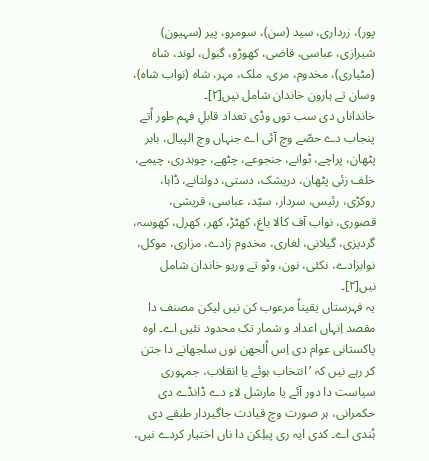پور)، زرداری، سید (سن)، سومرو، پیر (سہیون) شیرازی، عباسی، قاضی، کھوڑو، گبول، لوند، شاہ (مٹیاری)، مخدوم، مری، ملک، مہر، شاہ (نواب شاہ)، وسان تے ہارون خاندان شامل نيں[۲]۔
خانداناں دی سب توں وڈی تعداد قابلِ فہم طور اُتے پنجاب دے حصّے وچ آئی اے جنہاں وچ الپیال، بابر پٹھان، پراچے، ٹوانے، جنجوعے، چٹھے، چوہدری، چیمے، خلف زئی پٹھان، دریشک، دستی، دولتانے، ڈاہا، روکڑی، رئیس، سردار، سیّد، عباسی، قریشی، قصوری، نواب آف کالا باغ، کھٹڑ، کھر، کھرل، کھوسہ، گردیزی، گیلانی، لغاری، مخدوم زادے، مزاری، موکل، نوابزادے، نکئی، نون، وٹو تے وریو خاندان شامل نيں[۲]۔
یہ فہرستاں یقیناً مرعوب کن نيں لیکن مصنف دا مقصد اِنہاں اعداد و شمار تک محدود نئيں اے۔ اوہ پاکستانی عوام دی اِس اُلجھن نوں سلجھانے دا جتن کر رہے نيں کہ ’انتخاب ہوئے یا انقلاب، جمہوری سیاست دا دور آئے یا مارشل لاء دے ڈانڈے دی حکمرانی، ہر صورت وچ قیادت جاگیردار طبقے دی ہُندی اے۔ کدی ایہ ری پبلِکن دا ناں اختیار کردے نيں،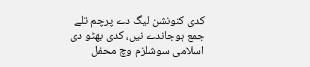کدی کنونشن لیگ دے پرچم تلے جمع ہوجاندے نيں، کدی بھٹو دی اسلامی سوشلزم وچ محفل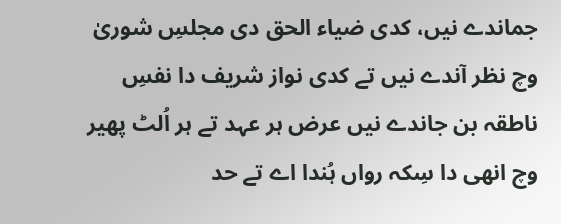جماندے نيں، کدی ضیاء الحق دی مجلسِ شوریٰ وچ نظر آندے نيں تے کدی نواز شریف دا نفسِ ناطقہ بن جاندے نيں عرض ہر عہد تے ہر اُلٹ پھیر وچ انھی دا سِکہ رواں ہُندا اے تے حد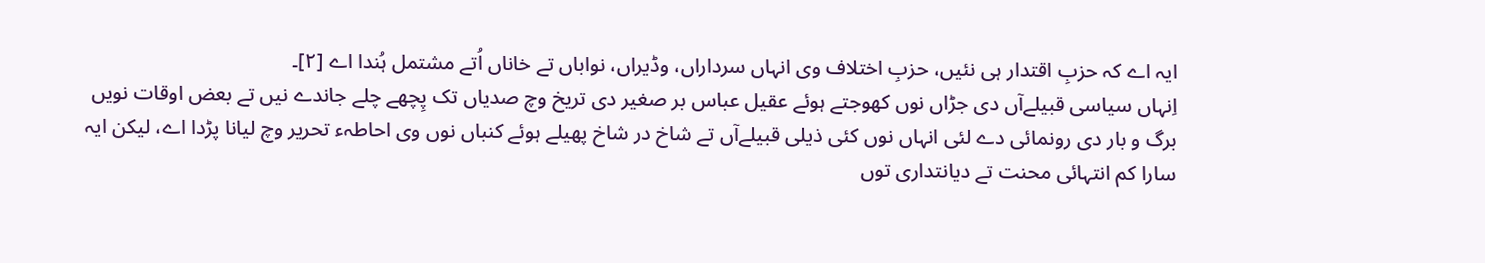ایہ اے کہ حزبِ اقتدار ہی نئيں، حزبِ اختلاف وی انہاں سرداراں، وڈیراں، نواباں تے خاناں اُتے مشتمل ہُندا اے [۲]۔
اِنہاں سیاسی قبیلےآں دی جڑاں نوں کھوجتے ہوئے عقیل عباس بر صغیر دی تریخ وچ صدیاں تک پِچھے چلے جاندے نيں تے بعض اوقات نويں برگ و بار دی رونمائی دے لئی انہاں نوں کئی ذیلی قبیلےآں تے شاخ در شاخ پھیلے ہوئے کنباں نوں وی احاطہء تحریر وچ لیانا پڑدا اے، لیکن ایہ سارا کم انتہائی محنت تے دیانتداری توں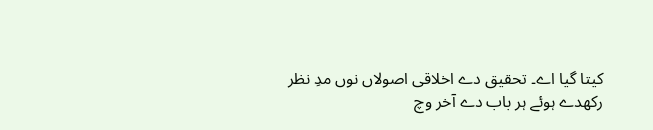کيتا گیا اے۔ تحقیق دے اخلاقی اصولاں نوں مدِ نظر رکھدے ہوئے ہر باب دے آخر وچ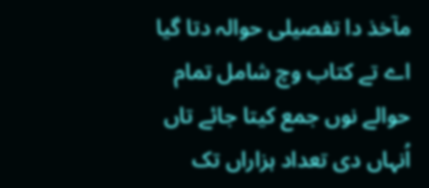مآخذ دا تفصیلی حوالہ دتا گیا اے تے کتاب وچ شامل تمام حوالے نوں جمع کيتا جائے تاں اُنہاں دی تعداد ہزاراں تک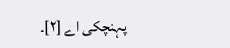پہنچکی اے [۲]۔